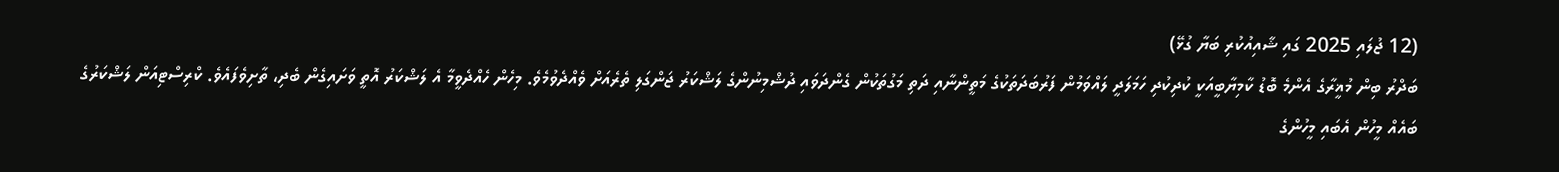(12 ޖުލައި 2025 ގައި ޝާއިއުކުރި ބަޔާ ގުޅޭ)
ބަދްރު ބިން މުޣީރާގެ އެންމެ ބޮޑު ކާމިޔާބީއަކީ ކުދިކުދި ހަމަލަދީ ލައްވަމުން ފަރުބަދަތަކުގެ މަތީންނާއި ދަތި މަގުތަކުން ގެންދަވައި ދުޝްމިނުންގެ ލަޝްކަރު ޖަންގަލި ތެރެއަށް ވެއްދެވުމެވެ. މިހެން ހެއްދެވީމާ އެ ލަޝްކަރު އޮތީ ވަށައިގެން ބެދި، ތާށިވެފައެވެ. ކްރިސްޓިއަން ލަޝްކަރުގެ ބައެއް މީހުން އެބައި މީހުންގެ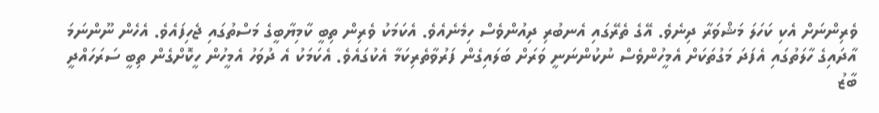ވެރިންނަށް އެކި ކަހަލަ މަޝްވަރާ ދިނެވެ. އޭގެ ތެރޭގައި އެނބުރި ދިއުންވެސް ހިމެނެއެވެ. އެކަމަކު ވެރިން ތިބީ ކާމިޔާބީގެ މަސްތުގައި ޖެހިފައެވެ. އެހެން ނޫންނަމަ އާދައިގެ ހާލަތުގައި އެފަދަ މަގުތަކަށް އެމީހުންވެސް ނުކުންނަނީ ވަރަށް ބަލައިގެން ފަރުވާތެރިކަމާ އެކުގައެވެ. އެކަމަކު އެ ދުވަހު އެމީހުން ހީކޮށްގެން ތިބީ ސަރަހައްދީ ބާޒު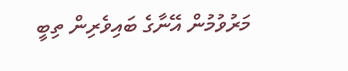މަރުވުމުން އޭނާގެ ބައިވެރިން ތިބީ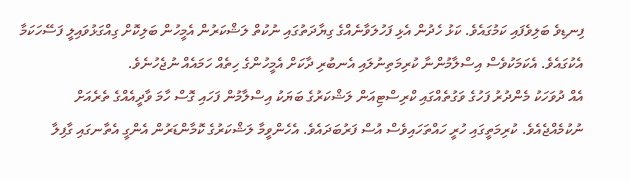ފިނޑިވެ ބަލިވެފައި ކަމުގައެވެ. ކަޅު ހެދުން އެޅި ފަހުލަވާނެއްގެ ގިޔާދަތުގައި ނުކުތް ލަޝްކަރުން އެމީހުން ބަލިކޮށް ގިއްގަޅުވައިލީ ފަސޭހަކަމާ އެކުގައެވެ. އެކަމަކުވެސް އިސްލާމުންނާ ކުރިމަތިނުލައި އެނބުރި ދާކަށް އެމީހުންގެ ހިތެއް ހަމައެއް ނުޖެހުނެވެ.
އެއް ދުވަހަކު މެންދުރު ފަހުގެ ވަގުތެއްގައި ކްރިސްޓިއަން ލަޝްކަރުގެ ބަޔަކު އިސްލާމުން ފަހައި ގޮސް ހާމަ ވާދީއެއްގެ ތެރެއަށް ނުކުމެއްޖެއެވެ. ކުރިމަތީގައި ހުރީ ހައްތަހައިވެސް އުސް ފަރުބަދައެވެ. އެހެންވީމާ ލަޝްކަރުގެ ކޮމާންޑަރުން އެންގީ އެތާނގައި ގާފިލާ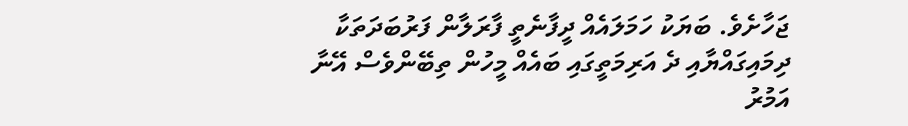ޖަހާށެވެ. ބަޔަކު ހަމަލައެއް ދީފާނެތީ ފާރަލާން ފަރުބަދަތަކާ ދިމައިގައްޔާއި ދެ އަރިމަތީގައި ބައެއް މީހުން ތިބޭންވެސް އޭނާ އަމުރު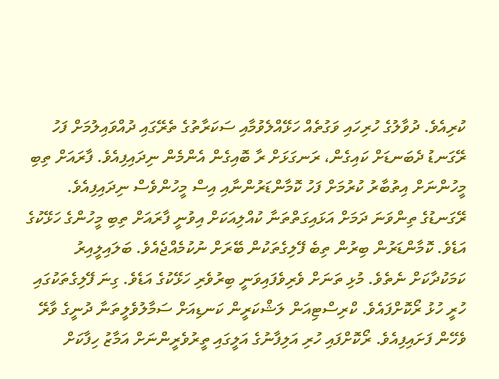ކުރިއެވެ. ދުވާލުގެ ހުރިހައި ވަގުތެއް ހަޅޭއްލެވުމާއި ސަކަރާތުގެ ތެރޭގައި ދުއްވައިލުމަށް ފަހު ރޭގަނޑު ދެބަނޑަށް ކައިގެން، ރަނގަޅަށް ރާ ބޮއިގެން އެންމެން ނިދައިފިއެވެ. ފާރައަށް ތިބި މީހުންނަށް އިތުބާރު ކުރުމަށް ފަހު ކޮމާންޑަރުންނާއި އިސް މީހުންވެސް ނިދައިފިއެވެ.
ރޭގަނޑުގެ ތިންވަނަ ދަމަށް އަޅައިގަތްތަނާ ކުއްލިއަކަށް އިވުނީ ފާރައަށް ތިބި މީހުންގެ ހަޅޭކުގެ އަޑެވެ. ކޮމާންޑަރުން ބިރުން ތިބެ ފޭލިގެތަކުން ބޭރަށް ނުކުމެއްޖެއެވެ. ބަލައިލީއިރު ކަމަކުދާކަށް ނެތެވެ. މުޅި ތަނަށް ވެރިވެފައިވަނީ ބިރުވެރި ހަޅޭކުގެ އަޑެވެ. ގިނަ ފޭލިގެތަކުގައި ހުރީ ހުޅު ރޯކޮށްފައެވެ. ކްރިސްޓިއަން ލަޝްކަރީން ކަނޑިއަށް ސަމާލުވެލީތަނާ ދުނީގެ ވާރޭ ވެހޭން ފަށައިފިއެވެ. ރޯކޮށްފައި ހުރި އަލިފާނުގެ އަލީގައި ތީރުވެރީންނަށް އަމާޒު ހިފާކަށް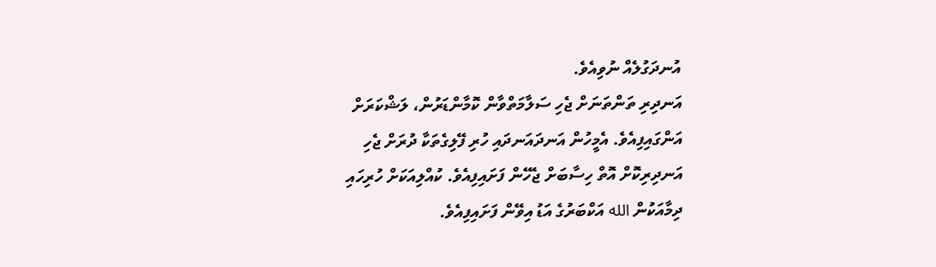އުނދަގުލެއް ނުވިއެވެ.
އަނދިރި ތަންތަނަށް ޖެހި ސަލާމަތްވާން ކޮމާންޑަރުން، ލަޝްކަރަށް އަންގައިފިއެވެ. އެމީހުން އަނދައަނދައި ހުރި ފޭލިގެތަކާ ދުރަށް ޖެހި އަނދިރިކޮށް އޮތް ހިސާބަށް ޖެހޭން ފަށައިފިއެވެ. ކުއްލިއަކަށް ހުރިހައި ދިމާއަކުން الله އަކްބަރުގެ އަޑު އިވޭން ފަށައިފިއެވެ.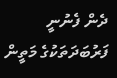ދެން ފެނުނީ ފަރުބަދަތަކުގެ މަތީން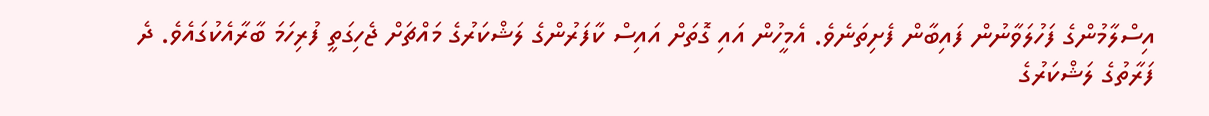އިސްލާމުންގެ ފަހުލަވާނުން ފައިބާން ފެށިތަނެވެ. އެމީހުން އައި ގޮތަށް އައިސް ކާފަރުންގެ ލަޝްކަރުގެ މައްޗަށް ޖެހިގަތީ ފުރިހަމަ ބާރާއެކުގައެވެ. ދެ ފަރާތުގެ ލަޝްކަރުގެ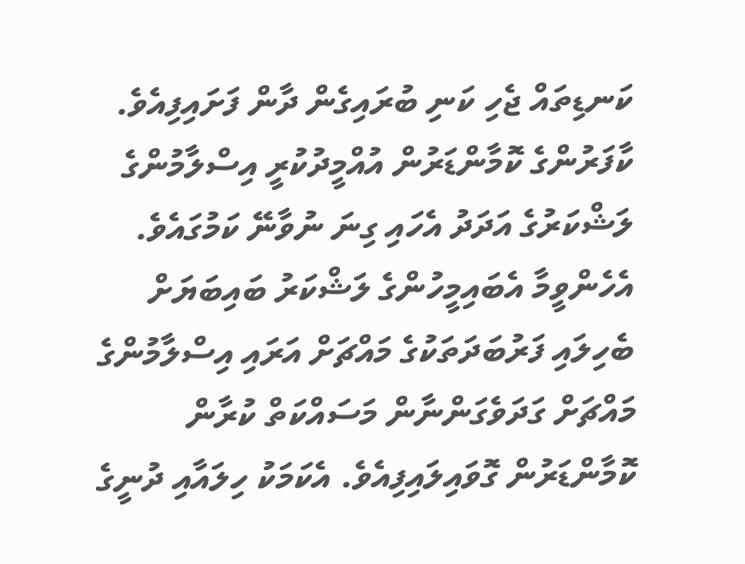ކަނޑިތައް ޖެހި ކަނި ބުރައިގެން ދާން ފަށައިފިއެވެ.
ކާފަރުންގެ ކޮމާންޑަރުން އުއްމީދުކުރީ އިސްލާމުންގެ ލަޝްކަރުގެ އަދަދު އެހައި ގިނަ ނުވާނޭ ކަމުގައެވެ. އެހެންވީމާ އެބައިމީހުންގެ ލަޝްކަރު ބައިބަޔަށް ބެހިލައި ފަރުބަދަތަކުގެ މައްޗަށް އަރައި އިސްލާމުންގެ މައްޗަށް ގަދަވެގަންނާން މަސައްކަތް ކުރާން ކޮމާންޑަރުން ގޮވައިލައިފިއެވެ. އެކަމަކު ހިލައާއި ދުނީގެ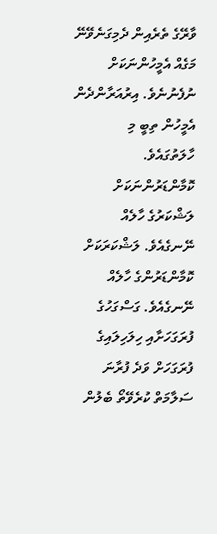ވާރޭގެ ތެރެއިން ދެމިގަނެވޭނޭ މަގެއް އެމީހުންނަކަށް ނުފެނުނެވެ. އިރުއަރާންދެން އެމީހުން ތިބީ މި ހާލަތުގައެވެ. ކޮމާންޑަރުންނަކަށް ލަޝްކަރުގެ ހާލެއް ނޭނގެއެވެ. ލަޝްކަރަކަށް ކޮމާންޑަރުންގެ ހާލެއް ނޭނގެއެވެ. ގަސްގަހުގެ ފުރަގަހަށާއި ހިލަހިލައިގެ ފުރަގަހަށް ވަދެ ފުރާނަ ސަލާމަތް ކުރެވޭތޯ ބެލުން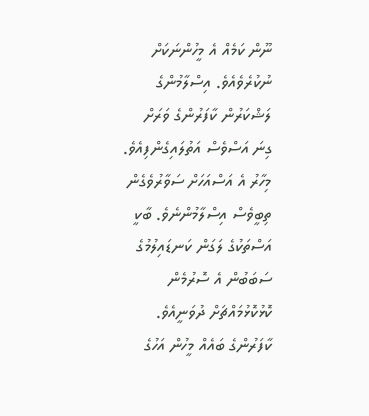ނޫން ކަމެއް އެ މީހުންނަކަށް ނުކުރެވެއެވެ. އިސްލާމުންގެ ލަޝްކަރުން ކާފަރުންގެ ވަރަށް ގިނަ އަސްވެސް އަތުލައިގެންފިއެވެ. މިހާރު އެ އަސްއަހަށް ސަވާރުވެގެން ތިބީވެސް އިސްލާމުންނެވެ. ބާކީ އަސްތަކުގެ ލަގަން ކަނޑައިލުމުގެ ސަބަބުން އެ ސޮރުމެން ކޮޅުކޮޅުމައްޗަށް ދުވަނީއެވެ. ކާފަރުންގެ ބައެއް މީހުން އަހުގެ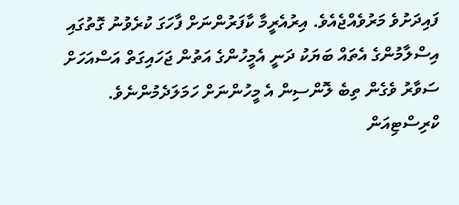ފައިދަށުވެ މަރުވެއްޖެއެވެ. އިރުއެރީމާ ކާފަރުންނަށް ފާހަގަ ކުރެވުނު ގޮތުގައި އިސްލާމުންގެ އެތައް ބަޔަކު ދަނީ އެމީހުންގެ އަތުން ޖަހައިގަތް އަސްއަހަށް ސަވާރު ވެގެން ތިބެ ލޮންސިން އެ މީހުންނަށް ހަމަލަދެމުންނެވެ. ކްރިސްޓިއަން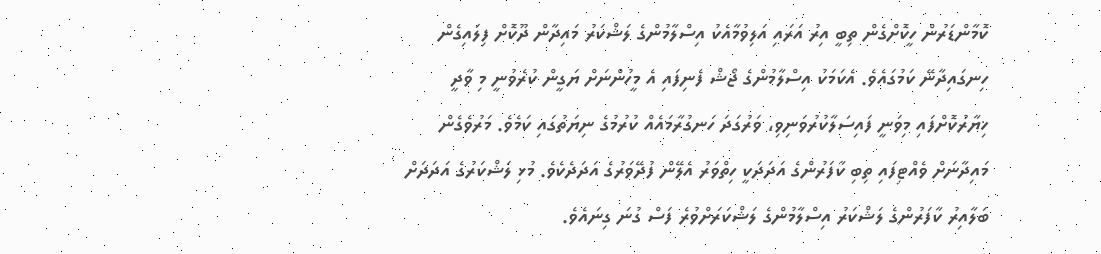ކޮމާންޑަރުން ހީކޮށްގެން ތިބީ އިރު އަރައި އަލިވުމާއެކު އިސްލާމުންގެ ލަޝްކަރު މައިދާން ދޫކޮށް ފިލައިގެން ހިނގައިދާނޭ ކަމުގައެވެ. އެކަމަކު އިސްލާމުންގެ ޖޯޝް ފެނިފައި އެ މީހުންނަށް ޔަގީން ކުރެވުނީ މި ވާދީ ޚިޔާރުކޮށްފައި މިވަނީ ފައިސަލާކުރުވަނިވި، ވަރުގަދަ ހަނގުރާމައެއް ކުރުމުގެ ނިޔަތުގައި ކަމެވެ. މަރުވެގެން މައިދާނަށް ވެއްޓިފައި ތިބި ކާފަރުންގެ އަދަދަކީ ހިތްވަރު އެލޭން ފުދޭވަރުގެ އަދަދެކެވެ. މުޅި ލަޝްކަރުގެ އަދަދަށް ބަލާއިރު ކާފަރުންގެ ލަޝްކަރު އިސްލާމުންގެ ލަޝްކަރަށްވުރެ ފަސް ގުނަ ގިނައެވެ.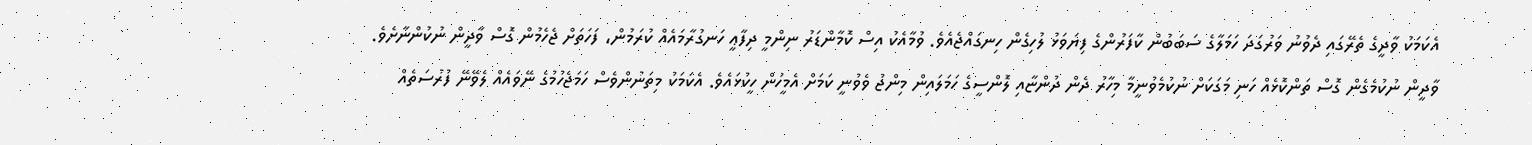އެކަމަކު ވާދީގެ ތެރޭގައި ދެވުނު ވަރުގަދަ ހަމަލާގެ ސަބަބުން ކާފަރުންގެ ފިޔަވަޅު ލުހިގެން ހިނގައްޖެއެވެ. ވުމާއެކު އިސް ކޮމާންޑަރު ނިންމީ ދިފާޢީ ހަނގުރާމައެއް ކުރަމުން، ފަހަތަށް ޖެހެމުން ގޮސް ވާދީން ނުކުންނާށެވެ. ވާދީން ނުކުމެގެން ގޮސް ތަންކޮޅެއް ހަނި މަގަކަށް ނުކުމެވުނީމާ މިހާރު ދެން ދުންޏާއި ލޮންސީގެ ހަމަލައިން މިންޖު ވެވުނީ ކަމަށް އެމީހުން ހީކުޅައެވެ. އެކަމަކު މިތަނުންވެސް ހަމަޖެހުމުގެ ނޭވައެއް ލެވޭނޭ ފުރުސަތެއް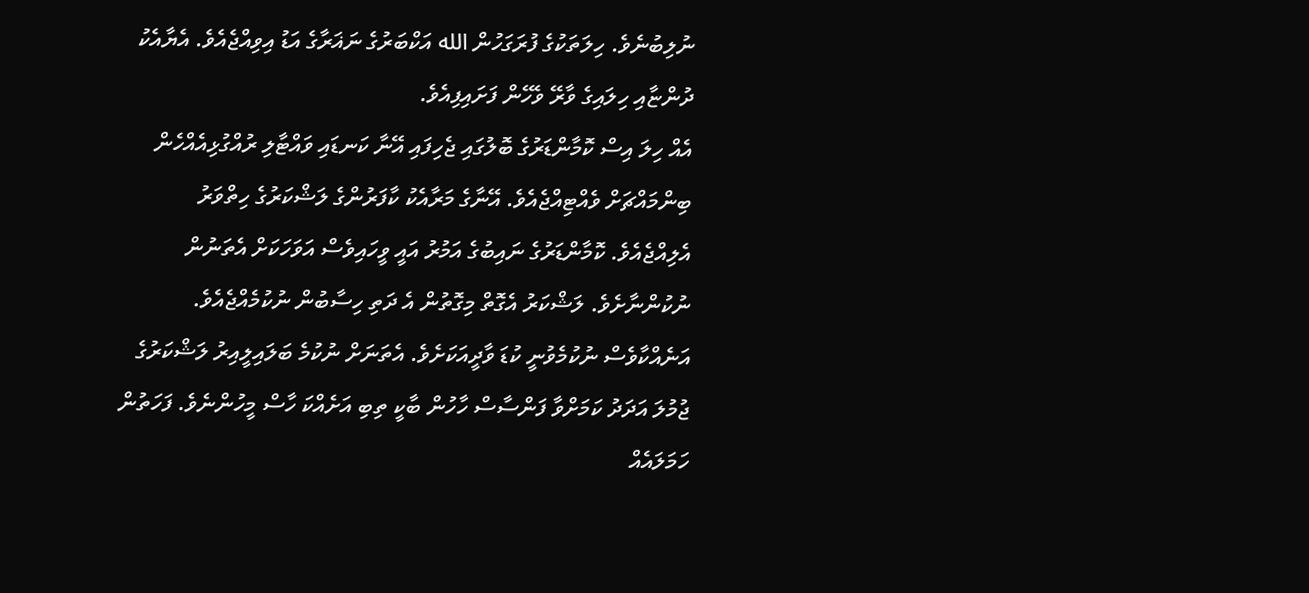ނުލިބުނެވެ. ހިލަތަކުގެ ފުރަގަހުން الله އަކްބަރުގެ ނަޣަރާގެ އަޑު އިވިއްޖެއެވެ. އެޔާއެކު ދުންޏާއި ހިލައިގެ ވާރޭ ވެހޭން ފަށައިފިއެވެ.
އެއް ހިލަ އިސް ކޮމާންޑަރުގެ ބޮލުގައި ޖެހިފައި އޭނާ ކަނޑައި ވައްޓާލި ރުއްގުޅިއެއްހެން ބިންމައްޗަށް ވެއްޓިއްޖެއެވެ. އޭނާގެ މަރާއެކު ކާފަރުންގެ ލަޝްކަރުގެ ހިތްވަރު އެލިއްޖެއެވެ. ކޮމާންޑަރުގެ ނައިބުގެ އަމުރު އައީ ވީހައިވެސް އަވަހަކަށް އެތަނުން ނުކުންނާށެވެ. ލަޝްކަރު އެގޮތް މިގޮތުން އެ ދަތި ހިސާބުން ނުކުމެއްޖެއެވެ. އަނެއްކާވެސް ނުކުމެވުނީ ކުޑަ ވާދީއަކަށެވެ. އެތަނަށް ނުކުމެ ބަލައިލީއިރު ލަޝްކަރުގެ ޖުމުލަ އަދަދު ކަމަށްވާ ފަންސާސް ހާހުން ބާކީ ތިބި އަށެއްކަ ހާސް މީހުންނެވެ. ފަހަތުން ހަމަލައެއް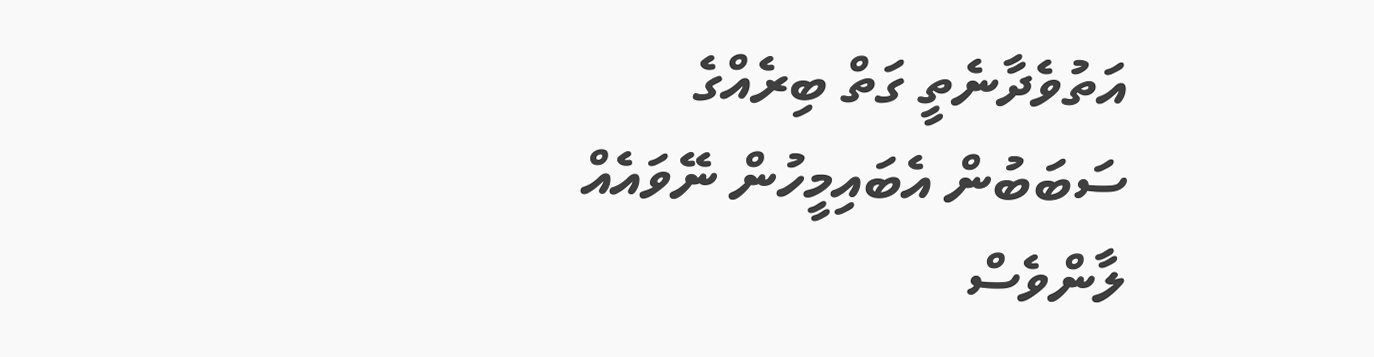އަތުވެދާނެތީ ގަތް ބިރެއްގެ ސަބަބުން އެބައިމީހުން ނޭވައެއް ލާންވެސް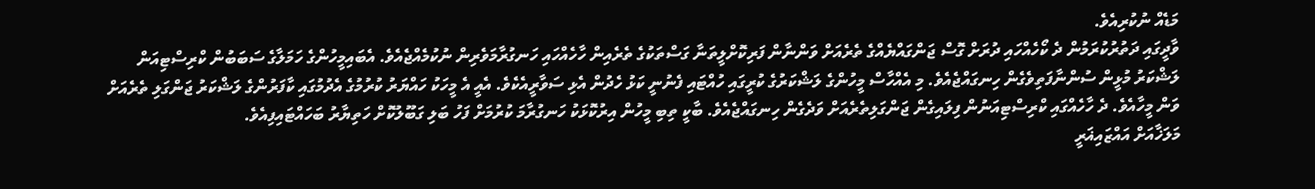މަޑެއް ނުކުރިއެވެ.
ވާދީގައި ދަތުރުކުރަމުން ދެ ކޯހެއްހައި ދުރަށް ގޮސް ޖަންގައްޔެއްގެ ތެރެއަށް ވަންނާން ފަރިކޮށްލީތަނާ ގަސްތަކުގެ ތެރެއިން ހާހެއްހައި ހަނގުރާމަވެރިން ނުކުމެއްޖެއެވެ. އެބައިމީހުންގެ ހަމަލާގެ ސަބަބުން ކްރިސްޓިއަން ލަޝްކަރު މުޅީން ސުންނާފަތިވެގެން ހިނގައްޖެއެވެ. މި އެއްހާސް މީހުންގެ ލަޝްކަރުގެ ކުރީގައި ހުއްޓައި ފެނުނީ ކަޅު ހެދުން އެޅި ސަވާރީއެކެވެ. އެއީ އެ މީހަކު ހައްޔަރު ކުރުމުގެ އެދުމުގައި ކާފަރުންގެ ލަޝްކަރު ޖަންގަލި ތެރެއަށް ވަން މީހާއެވެ. ދެ ހާހެއްގައި ކްރިސްޓިއަނުން ފިލައިގެން ޖަންގަލިތެރެއަށް ވަދެގެން ހިނގައްޖެއެވެ. ބާކީ ތިބި މީހުން އިރުކޮޅަކު ހަނގުރާމަ ކުރުމަށް ފަހު ބަލި ގަބޫލުކޮށް ހަތިޔާރު ބަހައްޓައިފިއެވެ.
މަލަޚާއަށް އައްޒައިޣަރީ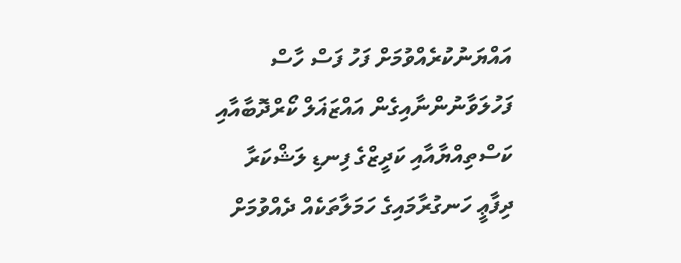އައްޔަނުކުރެއްވުމަށް ފަހު ފަސް ހާސް ފަހުލަވާނުންނާއިގެން އައްޒަޣަލް ކޯރްދޮބާއާއި ކަސްތިއްޔާއާއި ކަދީޒްގެ ފިނޑި ލަޝްކަރާ ދިފާޢީ ހަނގުރާމައިގެ ހަމަލާތަކެއް ދެއްވުމަށް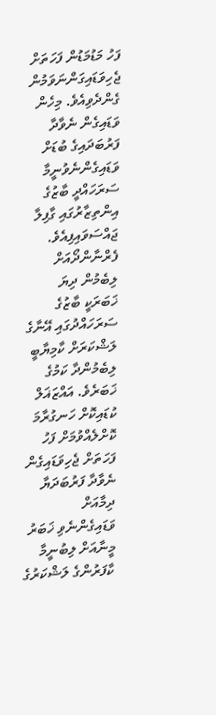ފަހު މަޑުމަޑުން ފަހަތަށް ޖެހިވަޑައިގަންނަވަމުން ގެންދެވިއެވެ. މިހެން ވަޑައިގެން ނެވާދާ ފަރުބަދައިގެ ބުޑަށް ވަޑައިގެންނެވުނީމާ ސަރަހައްދީ ބާޒުގެ އިންތިޒާރުގައި ގާފިލާ ޖައްސަވައިފިއެވެ.
ފެރްނާންދޯއަށް ލިބެމުން ދިޔަ ޚަބަރަކީ ބާޒުގެ ސަރަހައްދުގައި އޭނާގެ ލަޝްކަރަށް ކާމިޔާބީ ލިބެމުންދާ ކަމުގެ ޚަބަރެވެ. އައްޒަޣަލް ކުޑައިކޮށް ހަނގުރާމަ ކޮށްލެއްވުމަށް ފަހު ފަހަތަށް ޖެހިވަޑައިގެން ނެވާދާ ފަރުބަދަޔާ ދިމާއަށް ވަޑައިގެންނެވި ޚަބަރު މީނާއަށް ލިބުނީމާ ކާފަރުންގެ ލަޝްކަރުގެ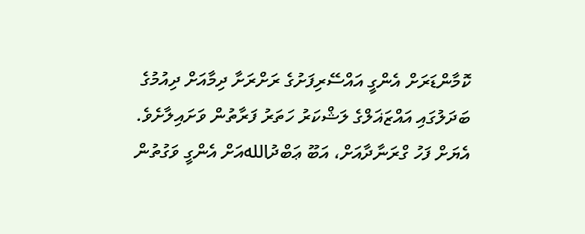ކޮމާންޑަރަށް އެންގީ އައްސޭރިފަށުގެ ރަށްރަށާ ދިމާއަށް ދިއުމުގެ ބަދަލުގައި އައްޒަޣަލްގެ ލަޝްކަރު ހަތަރު ފަރާތުން ވަށައިލާށެވެ. އެޔަށް ފަހު ގްރަނާދާއަށް، އަބޫ ޢަބްދުاللهއަށް އެންގީ ވަގުތުން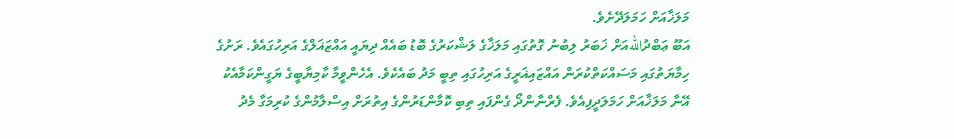މަލަޚާއަށް ހަމަލަދޭށެވެ.
އަބޫ ޢަބްދުاللهއަށް ޚަބަރު ލިބުނު ގޮތުގައި މަލަޚާގެ ލަޝްކަރުގެ ބޮޑު ބައެއް ދިޔައީ އައްޒަޣަލްގެ އަރިހުގައެވެ. ރަށުގެ ހިމާޔަތުގައި މަސައްކަތްކުރަން އައްޒައިޣަރީގެ އަރިހުގައި ތިބީ މަދު ބައެކެވެ. އެހެންވީމާ ކާމިޔާބީގެ ޔަގީންކަމާއެކު އޭނާ މަލަޚާއަށް ހަމަލަދީފިއެވެ. ފެރްނާންދޯ ގެންފައި ތިބި ކޮމާންޑަރުންގެ އިތުރަށް އިސްލާމުންގެ ކުރިމަގާ މެދު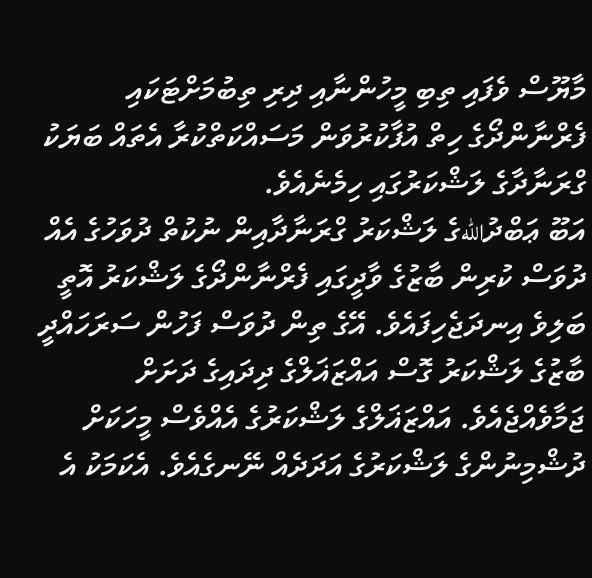މާޔޫސް ވެފައި ތިބި މީހުންނާއި ދިރި ތިބުމަށްޓަކައި ފެރްނާންދޯގެ ހިތް އުފާކުރުވަން މަސައްކަތްކުރާ އެތައް ބަޔަކު ގްރަނާދާގެ ލަޝްކަރުގައި ހިމެނެއެވެ.
އަބޫ ޢަބްދުاللهގެ ލަޝްކަރު ގްރަނާދާއިން ނުކުތް ދުވަހުގެ އެއް ދުވަސް ކުރިން ބާޒުގެ ވާދީގައި ފެރްނާންދޯގެ ލަޝްކަރު އޮތީ ބަލިވެ އިނދަޖެހިފައެވެ. އޭގެ ތިން ދުވަސް ފަހުން ސަރަހައްދީ ބާޒުގެ ލަޝްކަރު ގޮސް އައްޒަޣަލްގެ ދިދައިގެ ދަށަށް ޖަމާވެއްޖެއެވެ. އައްޒަޣަލްގެ ލަޝްކަރުގެ އެއްވެސް މީހަކަށް ދުޝްމިނުންގެ ލަޝްކަރުގެ އަދަދެއް ނޭނގެއެވެ. އެކަމަކު އެ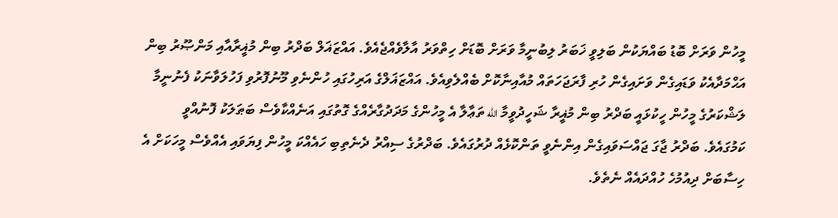މީހުން ވަރަށް ބޮޑު ބައްޔަކުން ބަލިވީ ޚަބަރު ލިބުނީމާ ވަރަށް ބޮޑަށް ހިތްވަރު އާލާވެއްޖެއެވެ. އައްޒަޣަލް ބަދްރު ބިން މުޣީރާއާއި މަންޞޫރު ބިން އަޙްމަދާއެކު ވަޑައިގެން ވަށައިގެން ހުރި ފާރަޖަހަތައް މުއާއިނާކޮށް ބެއްލެވިއެވެ. އައްޒަޣަލްގެ އަރިހުގައި ހުންނެވި މޫނުފޮރުވި ފަހުލަވާނަކު ފެނުނީމާ ލަޝްކަރުގެ މީހުން ހީކުޅައީ ބަދްރު ބިން މުޣީރާ ޝަހީދުވީމާ الله ތަޢާލާ އެ މީހުންގެ މަދަދުގާރެއްގެ ގޮތުގައި އަނެއްކާވެސް ބަޠަލަކު ފޮނުއްވީ ކަމުގައެވެ. ބަދްރު ޖާގަ ޖައްސަވައިގެން އިންނެވީ ތަންކޮޅެއް ދުރުގައެވެ. ބަދްރުގެ ސިއްރު ދެނެތިބި ހައެއްކަ މީހުން ފިޔަވައި އެއްވެސް މީހަކަށް އެ ހިސާބަށް ދިއުމުހެ ހުއްދައެއް ނެތެވެ.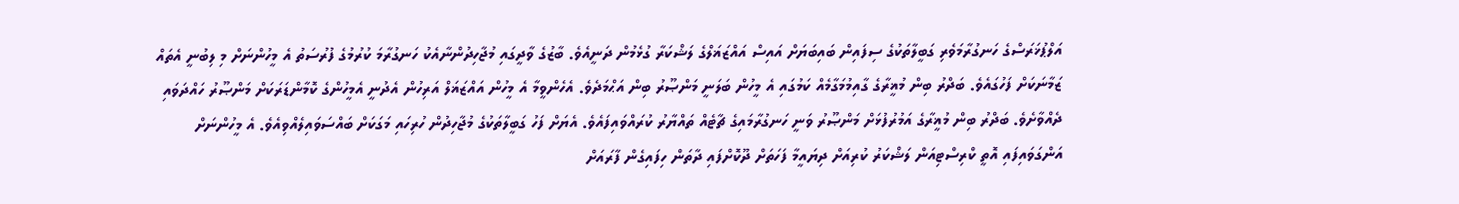އަލްޕުޚަރަސްގެ ހަނގުރާމަވެރި ގަބީލާތަކުގެ ސިފައިން ބައިބަޔަށް އައިސް އައްޒަޣަލްގެ ލަޝްކަރާ ގުޅެމުން ދަނީއެވެ. ބާޒުގެ ވާދީގައި މުޖާހިދުންނާއެކު ހަނގުރާމަ ކުރުމުގެ ފުރުސަތު އެ މީހުންނަށް މި ލިބުނީ އެތައް ޒަމާނަކަށް ފަހުގައެވެ. ބަދްރު ބިން މުޣީރާގެ ގާއިމުމަގާމެއް ކަމުގައި އެ މީހުން ބަލަނީ މަންޞޫރު ބިން އަޙްމަދެވެ. އެހެންވީމާ އެ މީހުން އައްޒަޣަލް އަރިހުން އެދުނީ އެމީހުންގެ ކޮމާންޑަރަކަށް މަންޞޫރު ހައްދަވައި ދެއްވާށެވެ. ބަދްރު ބިން މުޣީރާގެ އަމުރުފުޅަށް މަންޞޫރު ވަނީ ހަނގުރާމައިގެ ޗާޓެއް ތައްޔާރު ކުރައްވައިފައެވެ. އެޔަށް ފަހު ގަބީލާތަކުގެ މުޖާހިދުން ހުރިހައި މަގަކަށް ބައްސަވައިލެއްވިއެވެ. އެ މީހުންނަށް އަންގަވައިފައި އޮތީ ކްރިސްޓިއަން ލަޝްކަރު ކުރިއަށް ދިޔައީމާ ފަހަތަށް ދޫކޮށްފައި ދާތަން ހިފައިގެން ފާރައަށް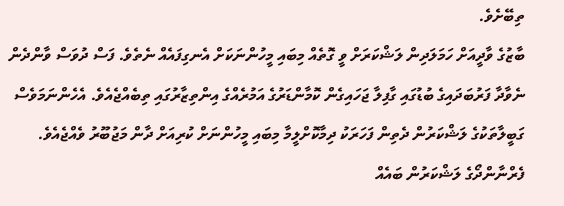ތިބޭށެވެ.
ބާޒުގެ ވާދީއަށް ހަމަލަދިން ލަޝްކަރަށް ވީ ގޮތެއް މިބައި މީހުންނަކަށް އެނގިފައެއް ނެތެވެ. ފަސް ދުވަސް ވާންދެން ނެވާދާ ފަރުބަދައިގެ ބުޑުގައި ގާފިލާ ޖަހައިގެން ކޮމާންޑަރުގެ އަމުރެއްގެ އިންތިޒާރުގައި ތިބެއްޖެއެވެ. އެހެންނަމަވެސް ގަބީލާތަކުގެ ލަޝްކަރުން ދެތިން ފަހަރަކު ދިމާކޮށްލީމާ މިބައި މީހުންނަށް ކުރިއަށް ދާން މަޖުބޫރު ވެއްޖެއެވެ. ފެރްނާންދޯގެ ލަޝްކަރުން ބައެއް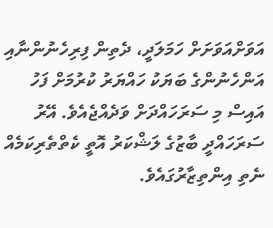އަވަށްއަވަށަށް ހަމަލަދީ، ދެތިން ފިރިހެނުންނާއި އަންހެނުންގެ ބަޔަކު ހައްޔަރު ކުރުމަށް ފަހު އައިސް މި ސަރަހައްދަށް ވަދެއްޖެއެވެ. އޭރު ސަރަހައްދީ ބާޒުގެ ލަޝްކަރު އޮތީ ކެތްތެރިކަމެއް ނެތި އިންތިޒާރުގައެވެ.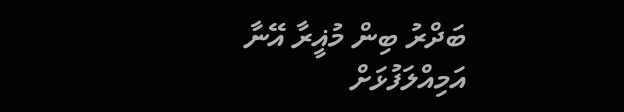ބަދްރު ބިން މުޣީރާ އޭނާ އަމިއްލަފުޅަށް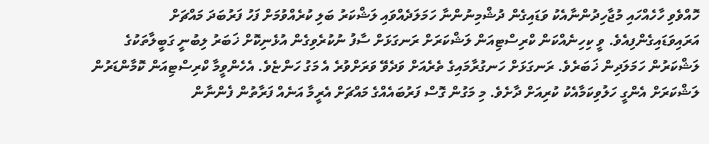ހޮއްވެވި ހާހެއްހައި މުޖާހިދުންނާއެކު ވަޑައިގެން ދުޝްމިނުންނާ ހަމަލަދެއްވައި ލަޝްކަރު ބަލި ކުރެއްވުމަށް ފަހު ފަރުބަދަ މައްޗަށް އަރައިވަޑައިގެންފިއެވެ. ވީ ކިހިނެއްކަން ކްރިސްޓިއަން ލަޝްކަރަށް ރަނގަޅަށް ސާފު ނުކުރެވިގެން އުޅެނިކޮށް ޚަބަރު ލިބުނީ ގަބީލާތަކުގެ ލަޝްކަރުން ހަމަލަދިން ޚަބަރެވެ. ރަނގަޅަށް ހަނގުރާމައިގެ ތެރެއަށް ވަދެވޭ ވަރަށްވުރެ އެ މަގު ހަންޏެވެ. އެހެންވީމާ ކްރިސްޓިއަން ކޮމާންޑަރުން ލަޝްކަރަށް އެންގީ ހަލުވިކަމާއެކު ކުރިއަށް ދާށެވެ. މި މަގުން ގޮސް ފަރުބައެއްގެ މައްޗަށް އެރީމާ އަނެއް ފަރާތުން ފެންނާން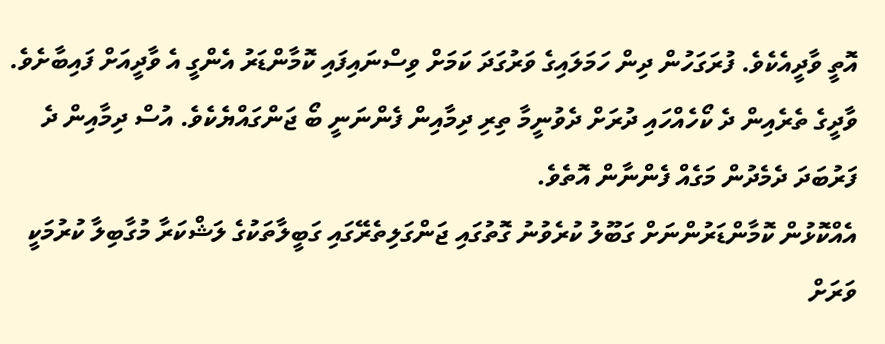އޮތީ ވާދީއެކެވެ. ފުރަގަހުން ދިން ހަމަލައިގެ ވަރުގަދަ ކަމަށް ވިސްނައިފައި ކޮމާންޑަރު އެންގީ އެ ވާދީއަށް ފައިބާށެވެ. ވާދީގެ ތެރެއިން ދެ ކޯހެއްހައި ދުރަށް ދެވުނީމާ ތިރި ދިމާއިން ފެންނަނީ ބޯ ޖަންގައްޔެކެވެ. އުސް ދިމާއިން ދެ ފަރުބަދަ ދެމެދުން މަގެއް ފެންނާން އޮތެވެ.
އެއްކޮޅުން ކޮމާންޑަރުންނަށް ގަބޫލު ކުރެވުނު ގޮތުގައި ޖަންގަލިތެރޭގައި ގަބީލާތަކުގެ ލަޝްކަރާ މުގާބިލާ ކުރުމަކީ ވަރަށް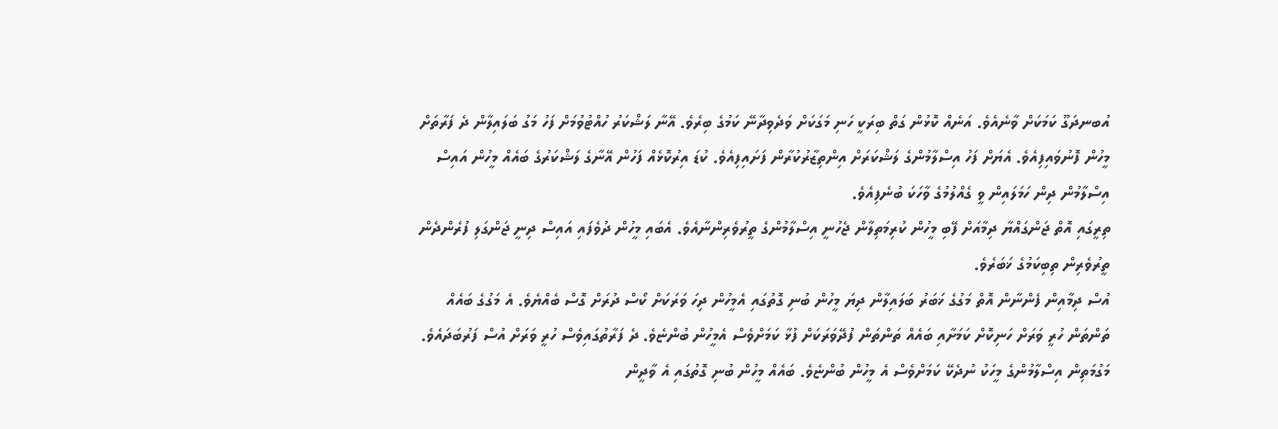އުބނދަގޫ ކަމަކަށް ވާނެއެވެ. އަނެއް ކޮޅުން ގަތް ބިރަކީ ހަނި މަގަކަށް ވަދެވިދާނޭ ކަމުގެ ބިރެވެ. އޭނާ ލަޝްކަރު ހުއްޓުވުމަށް ފަހު މަގު ބަލައިލާން ދެ ފަރާތަށް މީހުން ފޮނުވައިފިއެވެ. އެޔަށް ފަހު އިސްލާމުންގެ ލަޝްކަރަށް އިންތިޒާރުކުރާން ފަށައިފިއެވެ. ކުޑަ އިރުކޮޅެއް ފަހުން އޭނާގެ ލަޝްކަރުގެ ބައެއް މީހުން އައިސް އިސްލާމުން ދިން ހަމަލައިން ވީ ގެއްލުމުގެ ވާހަކަ ބުނެފިއެވެ.
ތިރީގައި އޮތް ޖަންގައްޔާ ދިމާއަށް ފޭބި މީހުން ކުރިމަތިލާން ޖެހުނީ އިސްލާމުންގެ ތީރުވެރިންނާއެވެ. އެބައި މީހުން ދުވެފައި އައިސް ދިނީ ޖަންގަލި ފުރެންދެން ތީރުވެރިން ތިބިކަމުގެ ޚަބަރެވެ.
އުސް ދިމާއިން ފެންނާން އޮތް މަގުގެ ޚަބަރު ބަލައިލާން ދިޔަ މީހުން ބުނި ގޮތުގައި އެމީހުން ދިހަ ވަރަކަށް ކޯސް ދުރަށް ގޮސް ބެއްޔެވެ. އެ މަގުގެ ބައެއް ތަންތަން ހުރީ ވަރަށް ހަނިކޮށް ކަމަށާއި ބައެއް ތަންތަން ފުދޭވަރަކަށް ފުޅާ ކަމަށްވެސް އެމީހުން ބުންޏެވެ. ދެ ފަރާތުގައިވެސް ހުރީ ވަރަށް އުސް ފަރުބަދައެވެ. މަގުމަތިން އިސްލާމުންގެ މީހަކު ނުދެކޭ ކަމަށްވެސް އެ މީހުން ބުންޏެވެ. ބައެއް މީހުން ބުނި ގޮތުގައި އެ ވާދީން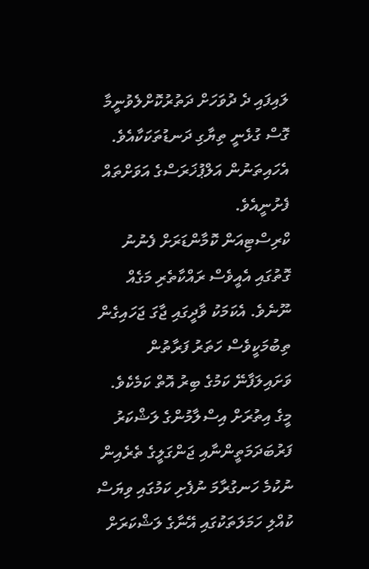ލައިފައި ދެ ދުވަހަށް ދަތުރުކޮށްލެވުނީމާ ގޮސް ގުޅެނީ ތިޔާގި ދަނޑުތަކަކާއެވެ. އެހައިތަނުން އަލްޕުޚަރަސްގެ އަވަށްތައް ފެށުނީއެވެ.
ކްރިސްޓިއަން ކޮމާންޑަރަށް ފެނުނު ގޮތުގައި އެއީވެސް ރައްކާތެރި މަގެއް ނޫނެވެ. އެކަމަކު ވާދީގައި ޖާގަ ޖަހައިގެން ތިބުމަކީވެސް ހަތަރު ފަރާތުން ވަށައިލަފާނޭ ކަމުގެ ބިރު އޮތް ކަމެކެވެ. މީގެ އިތުރަށް އިސްލާމުންގެ ލަޝްކަރު ފަރުބަދަމަތީންނާއި ޖަންގަލީގެ ތެރެއިން ނުކުމެ ހަނގުރާމަ ނުފެށި ކަމުގައި ވިޔަސް ކުއްލި ހަމަލަތަކުގައި އޭނާގެ ލަޝްކަރަށް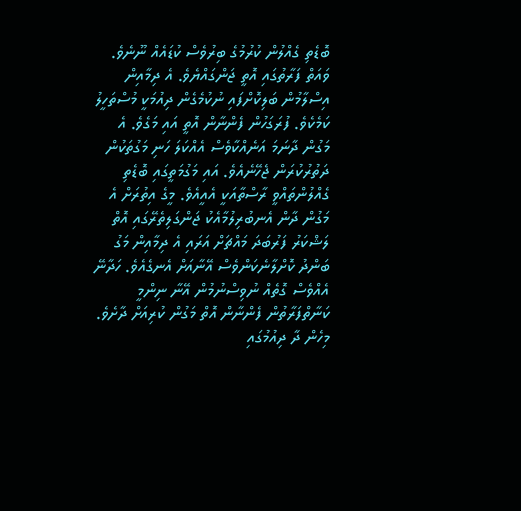ބޮޑެތި ގެއްލުން ކުރުމުގެ ބިރުވެސް ކުޑައެއް ނޫނެވެ. ވައަތް ފަރާތުގައި އޮތީ ޖަންގައްޔެވެ. އެ ދިމާއިން އިސްލާމުން ބަލިކޮށްފައި ނުކުމެގެން ދިއުމަކީ މުސްތަހީލު ކަމެކެވެ. ފުރަގަހުން ފެންނާން އޮތީ އައި މަގެވެ. އެ މަގުން ދާނަމަ އަނެއްކާވެސް އެއްކަލަ ހަނި މަގުތަކުން ދަތުރުކުރަން ޖެހޭނެއެވެ. އައި މަގުމަތީގައި ބޮޑެތި ގެއްލުންތައްވީ ރާސްތާއަކީ އެއީއެވެ. މީގެ އިތުރަށް އެ މަގުން ދާން އެނބުރިލުމާއެކު ޖަންގަލިތެރޭގައި އޮތް ލަޝްކަރު ފަރުބަދަ މައްޗަށް އަރައި އެ ދިމާއިން މަގު ބަންދު ކޮށްލާނެކަންވެސް އޭނާއަށް އެނގެއެވެ. ހަދާނޭ އެއްވެސް ގޮތެއް ނުވިސްނުމުން އޭނާ ނިންމީ ކަނާތްފަރާތުން ފެންނާން އޮތް މަގުން ކުރިއަށް ދާށެވެ. މިހެން ދާ ދިއުމުގައި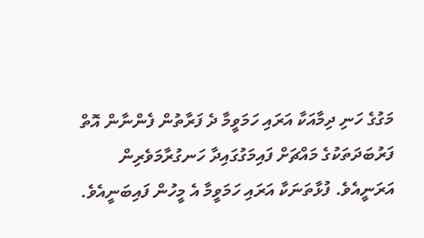މަގުގެ ހަނި ދިމާއަކާ އަރައި ހަމަވީމާ ދެ ފަރާތުން ފެންނާން އޮތް ފަރުބަދަތަކުގެ މައްޗަށް ފައިމަގުގައިދާ ހަނގުރާމަވެރިން އަރަނީއެވެ. ފުޅާތަނަކާ އަރައި ހަމަވީމާ އެ މީހުން ފައިބަނީއެވެ.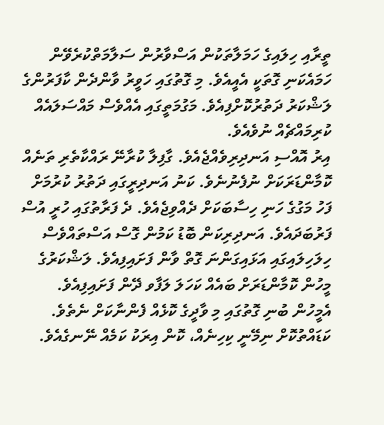ތީރާއި ހިލައިގެ ހަމަލާތަކުން އަސްވާރުން ސަލާމަތްކުރެވޭން ހަމައެކަނި ގޮތަކީ އެއީއެވެ. މި ގޮތުގައި ހަވީރު ވާންދެން ކާފަރުންގެ ލަޝްކަރު ދަތުރުކޮށްފިއެވެ. މަގުމަތީގައި އެއްވެސް މައްސަލައެއް ކުރިމައްޗެއް ނުވެއެވެ.
އިރު އޮއްސި އަނދިރިވެއްޖެއެވެ. ގާފިލާ ކުރާނޭ ރައްކާތެރި ތަނެއް ކޮމާންޑަރަކަށް ނުފެނުނެވެ. ކަނު އަނދިރީގައި ދަތުރު ކުރުމަށް ފަހު މަގުގެ ހަނި ހިސާބަކަށް ދެއްވިޖެއެވެ. ދެ ފަރާތުގައި ހުރީ އުސް ފަރުބަދައެވެ. އަނދިރިކަން ބޮޑު ކަމުން ގޮސް އަސްތައްވެސް ހިލަހިލައިގައި އަޅައިގަންނަ ގޮތް ވާން ފަށައިފިއެވެ. ލަޝްކަރުގެ މީހުން ކޮމާންޑަރަށް ބައެއް ކަހަލަ ލަފާވ ދޭން ފަށައިފިއެވެ. އެމީހުން ބުނި ގޮތުގައި މި ވާދީގެ ކޮޅެއް ފެންނާކަށް ނެތެވެ. ކަޑައްތުކޮށް ނިމޭނީ ކިހިނެއް، ކޮން އިރަކު ކަމެއް ނޭނގެއެވެ.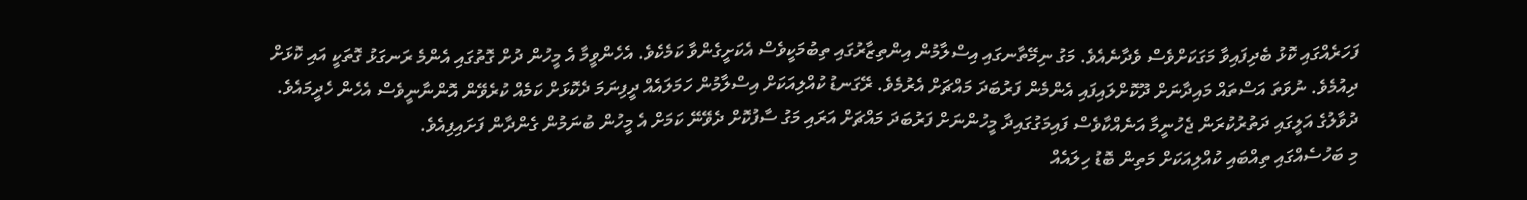ފަހަރެއްގައި ކޮޅު ބެދިފައިވާ މަގަކަށްވެސް ވެދާނެއެވެ. މަގު ނިމޭތާނގައި އިސްލާމުން އިންތިޒާރުގައި ތިބުމަކީވެސް އެކަށީގެންވާ ކަމެކެވެ. އެހެންވީމާ އެ މީހުން ދުށް ގޮތުގައި އެންމެ ރަނގަޅު ގޮތަކީ އައި ކޮޅަށް ދިއުމެވެ. ނުވަތަ އަސްތައް މައިދާނަށް ދޫކޮށްލައިފައި އެންމެން ފަރުބަދަ މައްޗަށް އެރުމެވެ. ރޭގަނޑު ކުއްލިއަކަށް އިސްލާމުން ހަމަލައެއް ދީފިނަމަ ދެކޮޅަށް ކަމެއް ކުރެވޭން އޮންނާނީވެސް އެހެން ހެދީމައެވެ. ދުވާލުގެ އަލީގައި ދަތުރުކުރަން ޖެހުނީމާ އަނެއްކާވެސް ފައިމަގުގައިދާ މީހުންނަށް ފަރުބަދަ މައްޗަށް އަރައި މަގު ސާފުކޮށް ދެވޭނޭ ކަމަށް އެ މީހުން ބުނަމުން ގެންދާން ފަށައިފިއެވެ.
މި ބަހުސެއްގައި ތިއްބައި ކުއްލިއަކަށް މަތިން ބޮޑު ހިލައެއް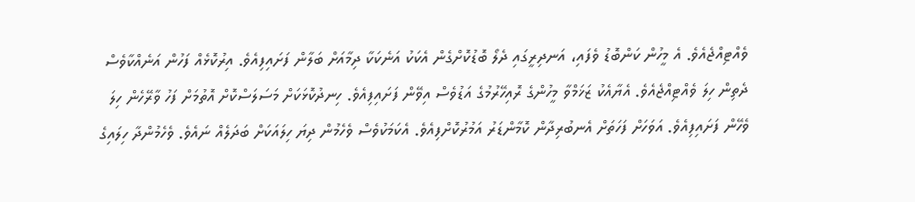ވެއްޓިއްޖެއެވެ. އެ މީހުން ކަންބޮޑު ވެފައި، އަނދިރީގައި ދެލޯ ބޮޑުކޮށްގެން އެކަކު އަނެކަކާ ދިމާއަށް ބަލާން ފަށައިފިއެވެ. އިރުކޮޅެއް ފަހުން އަނެއްކާވެސް ދެތިން ހިލަ ވެއްޓިއްޖެއެވެ. އެޔާއެކު ޒަޚަމްވާ މީހުންގެ ރޮއިހޭރުމުގެ އަޑުވެސް އިވޭން ފަށައިފިއެވެ. ހިނދުކޮޅަކަށް މަސަލަސްކޮށް އޮތުމަށް ފަހު ވާރޭހެން ހިލަ ވެހޭން ފަށައިފިއެވެ. އަވަހަށް ފަހަތަށް އެނބުރިދާން ކޮމާންޑަރު އަމުރުކޮށްފިއެވެ. އެކަމަކުވެސް ވެހެމުން ދިޔަ ހިލައަކަށް ބަދަލެއް ނައެވެ. ވެހެމުންދާ ހިލައިގެ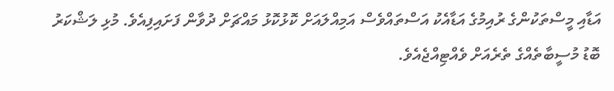އަޑާއި މީސްތަކުންގެ ރުއިމުގެ އަޑާއެކު އަސްތައްވެސް އަމިއްލައަށް ކޮޅުކޮޅު މައްޗަށް ދުވާން ފަށައިފިއެވެ. މުޅި ލަޝްކަރު ބޮޑު މުސީބާތެއްގެ ތެރެއަށް ވެއްޓިއްޖެއެވެ.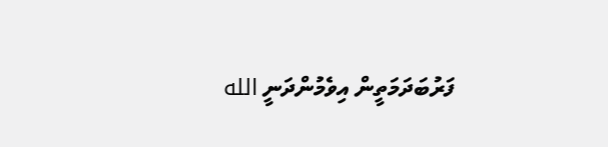ފަރުބަދަމަތީން އިވެމުންދަނީ الله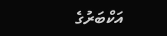އަކްބަރުގެ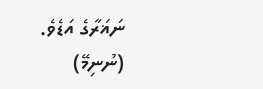ނަޣަރާގެ އަޑެވެ.
(ނުނިމޭ)